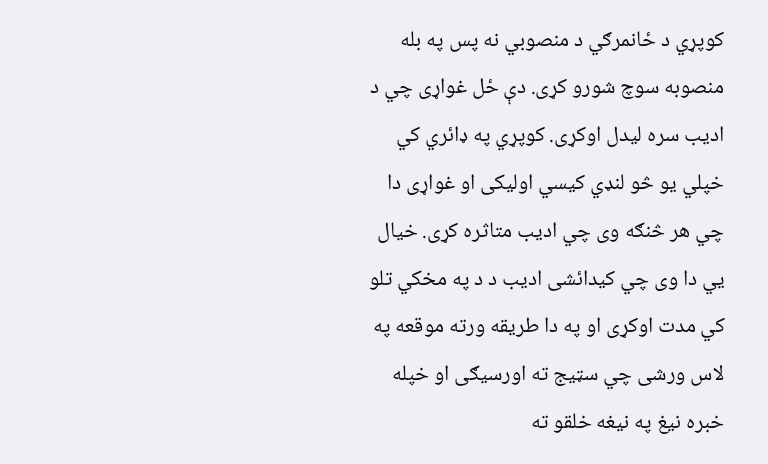کوپړي د ځانمرګي د منصوبي نه پس په بله منصوبه سوچ شورو کړی. دې ځل غواړی چي د ادیب سره لیدل اوکړی. کوپړي په ډائري کي خپلي یو څو لنډي کیسي اولیکی او غواړی دا چي هر څنګه وی چي ادیب متاثره کړی. خیال يي دا وی چي کیدائشی ادیب د د په مخکي تلو کي مدت اوکړی او په دا طریقه ورته موقعه په لاس ورشی چي سټیج ته اورسیګی او خپله خبره نیغ په نیغه خلقو ته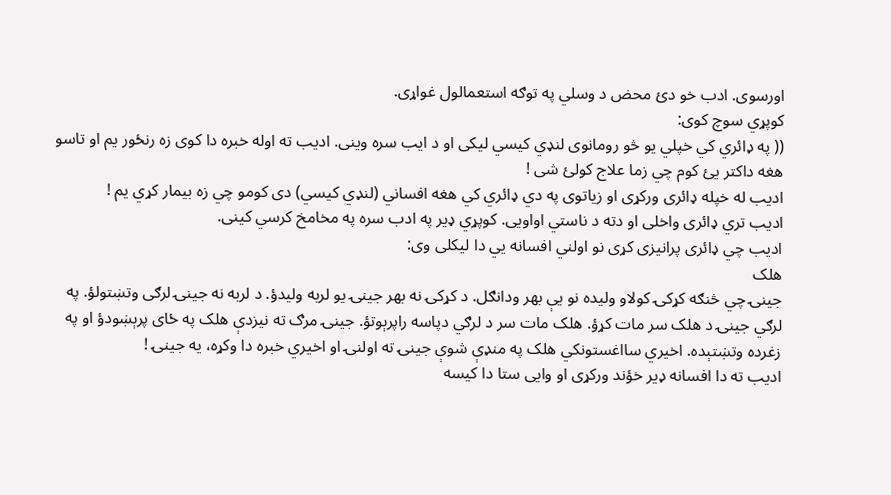اورسوی. ادب خو دئ محض د وسلي په توګه استعمالول غواړی.
کوپړي سوچ کوی:
(( په ډائري کي خپلي یو څو رومانوی لنډي کیسي لیکی او د ایب سره وینی. ادیب ته اوله خبره دا کوی زه رنځور یم او تاسو هغه داکتر يئ کوم چي زما علاج کولئ شی !
ادیب له خپله ډائری ورکړی او زیاتوی په دي ډائري کي هغه افساني (لنډي کیسي) دی کومو چي زه بیمار کړي یم !
ادیب تري ډائری واخلی او دته د ناستي اواویی. کوپړي ډیر په ادب سره په مخامخ کرسي کینی.
ادیب چي ډائری پرانیزی کړی نو اولني افسانه يي دا لیکلی وی:
هلک
جینۍ چي څنګه کړکۍ کولاو ولیده نو یې بهر ودانګل. د کړکۍ نه بهر جینۍ یو لربه ولیدؤ. د لربه نه جینۍ لرګی وتښتولؤ. په لرګي جینۍ د هلک سر مات کړؤ. هلک مات سر د لرګي دپاسه راپرېوتؤ. جینۍ مرګ ته نیزدې هلک په ځای پرېښودؤ او په زغرده وتښتېده. اخیري سااغستونکي هلک په منډې شوې جینۍ ته اولنۍ او اخیري خبره دا وکړه، یه جینۍ !
ادیب ته دا افسانه ډیر خؤند ورکړی او وایی ستا دا کیسه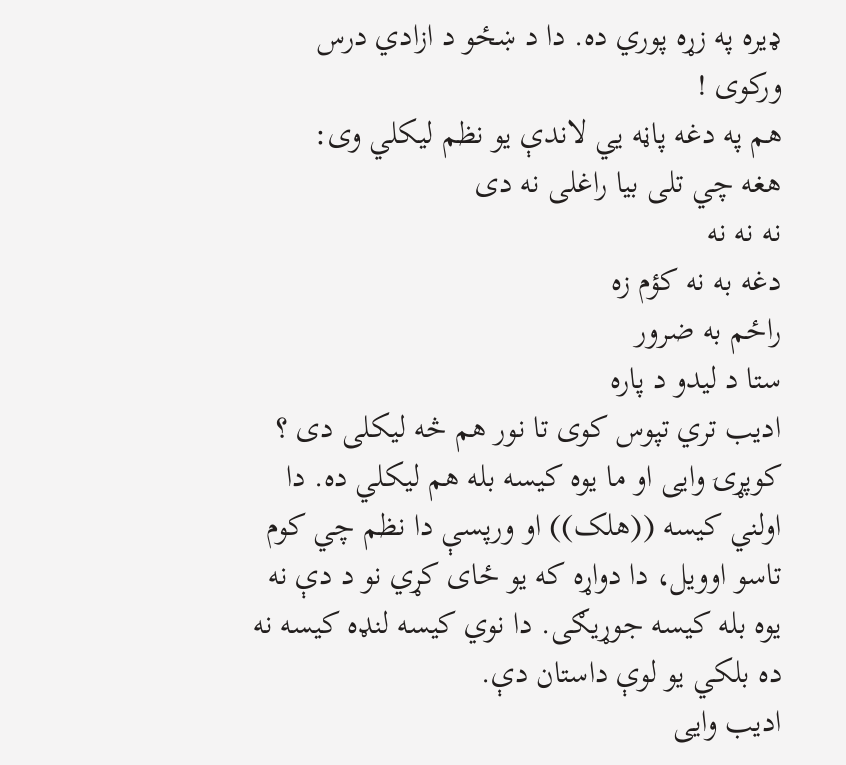ډیره په زړه پوري ده. دا د ښځو د ازادي درس ورکوی !
هم په دغه پاڼه يي لاندې یو نظم لیکلي وی:
هغه چي تلی بیا راغلی نه دی
نه نه نه
دغه به نه کؤم زه
راځم به ضرور
ستا د لیدو د پاره
ادیب تري تپوس کوی تا نور هم څه لیکلی دی ؟
کوپړۍ وایی او ما یوه کیسه بله هم لیکلي ده. دا اولني کیسه ((هلک)) او ورپسې دا نظم چي کوم تاسو اوویل، دا دواړه که یو ځای کړي نو د دې نه یوه بله کیسه جوړيګی. دا نوي کیسه لنډه کیسه نه ده بلکي یو لوې داستان دې.
ادیب وایی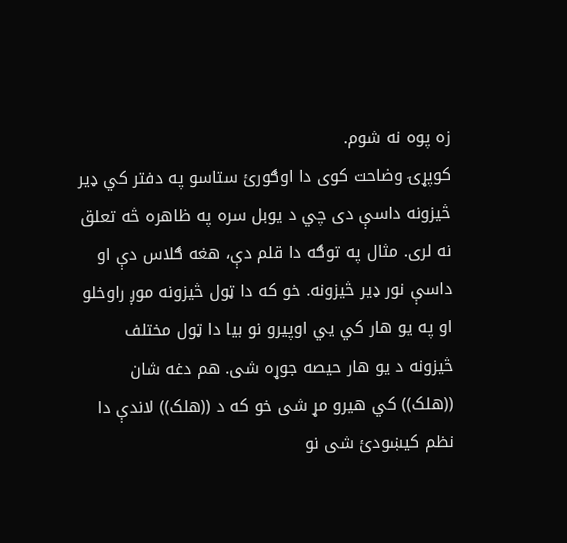زه پوه نه شوم.
کوپړۍ وضاحت کوی دا اوګورئ ستاسو په دفتر کي ډير څیزونه داسې دی چي د یوبل سره په ظاهره څه تعلق نه لری. مثال په توګه دا قلم دې، هغه ګلاس دې او داسې نور ډير څیزونه. خو که دا ټول څیزونه موږ راوخلو او په یو هار کي يي اوپيرو نو بیا دا ټول مختلف څیزونه د یو هار حیصه جوړه شی. هم دغه شان ((هلک)) کي هیرو مړ شی خو که د ((هلک)) لاندې دا نظم کيښودئ شی نو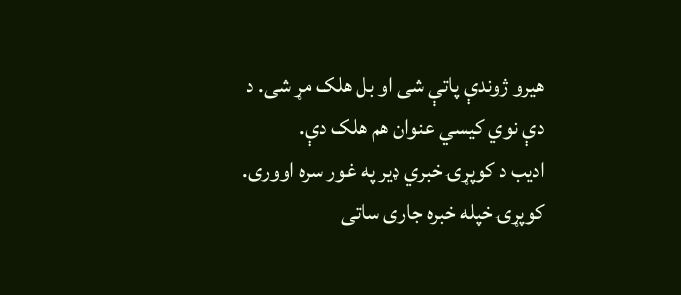هیرو ژوندې پاتې شی او بل هلک مړ شی. د دې نوي کیسي عنوان هم هلک دې.
ادیب د کوپړۍ خبري ډير په غور سره اووری.
کوپړۍ خپله خبره جاری ساتی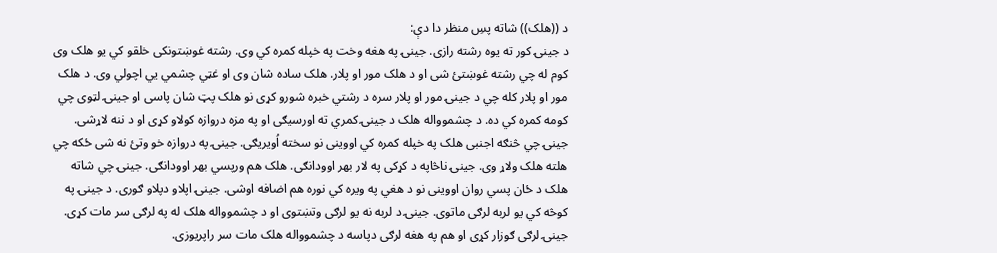د ((هلک)) شاته پسِ منظر دا دې:
د جينۍ کور ته یوه رشته رازی. جينۍ په هغه وخت په خپله کمره کي وی. رشته غوښتونکی خلقو کي یو هلک وی کوم له چي رشته غوښتئ شی او د هلک مور او پلار. هلک ساده شان وی او غټي چشمي يي اچولي وی. د هلک مور او پلار کله چي د جينۍ مور او پلار سره د رشتي خبره شورو کړی نو هلک پټ شان پاسی او جينۍ لټوی چي کومه کمره کي ده. د چشموواله هلک د جينۍ کمري ته اورسيګی او په مزه دروازه کولاو کړی او د ننه لاړشی. جينۍ چي څنګه اجنبی هلک په خپله کمره کي اووینی نو سخته اُویريګی. جینۍ په دروازه خو وتئ نه شی ځکه چي هلته هلک ولاړ وی. جينۍ ناڅاپه د کړکی په لار بهر اوودانګی. هلک هم ورپسي بهر اوودانګی. جينۍ چي شاته هلک د ځان پسي روان اووینی نو د هغي په ویره کي نوره هم اضافه اوشی. جينۍ اپلاو دپلاو ګوری. د جينۍ په کوڅه کي یو لربه لرګی ماتوی. جينۍ د لربه نه یو لرګی وتښتوی او د چشموواله هلک له په لرګی سر مات کړی. جينۍ لرګی ګوزار کړی او هم په هغه لرګی دپاسه د چشموواله هلک مات سر راپريوزی.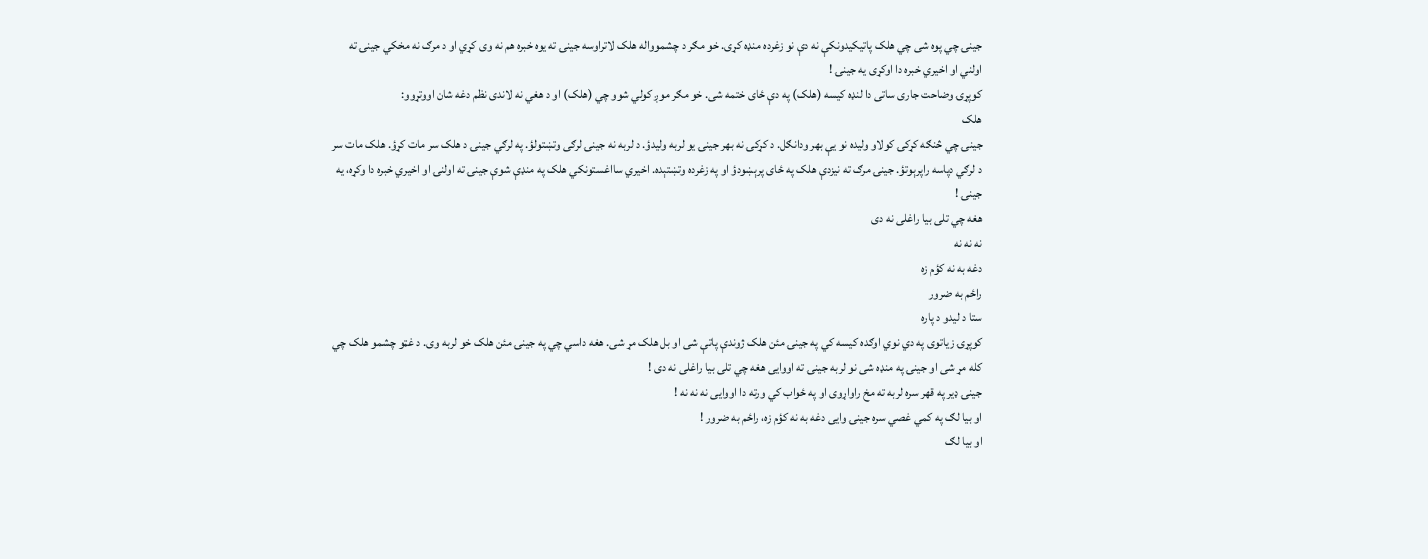جينۍ چي پوه شی چي هلک پاتيکيدونکې نه دې نو زغرده منډه کړی. خو مګر د چشموواله هلک لاتراوسه جينۍ ته یوه خبره هم نه وی کړي او د مرګ نه مخکي جینۍ ته اولني او اخیري خبره دا اوکړی یه جينۍ !
کوپړۍ وضاحت جاری ساتی دا لنډه کیسه (هلک) په دې ځای ختمه شی. خو مګر موږ کولي شوو چي (هلک) او د هغي نه لاندی نظم دغه شان اووتړوو:
هلک
جینۍ چي څنګه کړکۍ کولاو ولیده نو یې بهر ودانګل. د کړکۍ نه بهر جینۍ یو لربه ولیدؤ. د لربه نه جینۍ لرګی وتښتولؤ. په لرګي جینۍ د هلک سر مات کړؤ. هلک مات سر د لرګي دپاسه راپرېوتؤ. جینۍ مرګ ته نیزدې هلک په ځای پرېښودؤ او په زغرده وتښتېده. اخیري سااغستونکي هلک په منډې شوې جینۍ ته اولنۍ او اخیري خبره دا وکړه، یه جینۍ !
هغه چي تلی بیا راغلی نه دی
نه نه نه
دغه به نه کؤم زه
راځم به ضرور
ستا د لیدو د پاره
کوپړۍ زیاتوی په دي نوي اوګده کیسه کي په جينۍ مئن هلک ژوندې پاتې شی او بل هلک مړ شی. هغه داسي چي په جينۍ مئن هلک خو لربه وی. د غټو چشمو هلک چي کله مړ شی او جينۍ په منډه شی نو لربه جينۍ ته اووایی هغه چي تلی بیا راغلی نه دی !
جينۍ ډير په قهر سره لربه ته مخ راواړوی او په ځواب کي ورته دا اووایی نه نه نه !
او بیا لګ په کمي غصي سره جينۍ وایی دغه به نه کؤم زه، راځم به ضرور !
او بیا لګ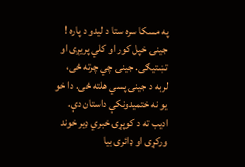په مسکا سره ستا د لیدو د پاره !
جينۍ خپل کور او کلي پريږی او تښتيګی. جينۍ چي چرته ځی، لربه د جينۍ پسي هلته ځی. دا خو یو نه ختمیدونکې داستان دې.
ادیب ته د کوپړۍ خبري ډير خوند ورکړی او ډائری بیا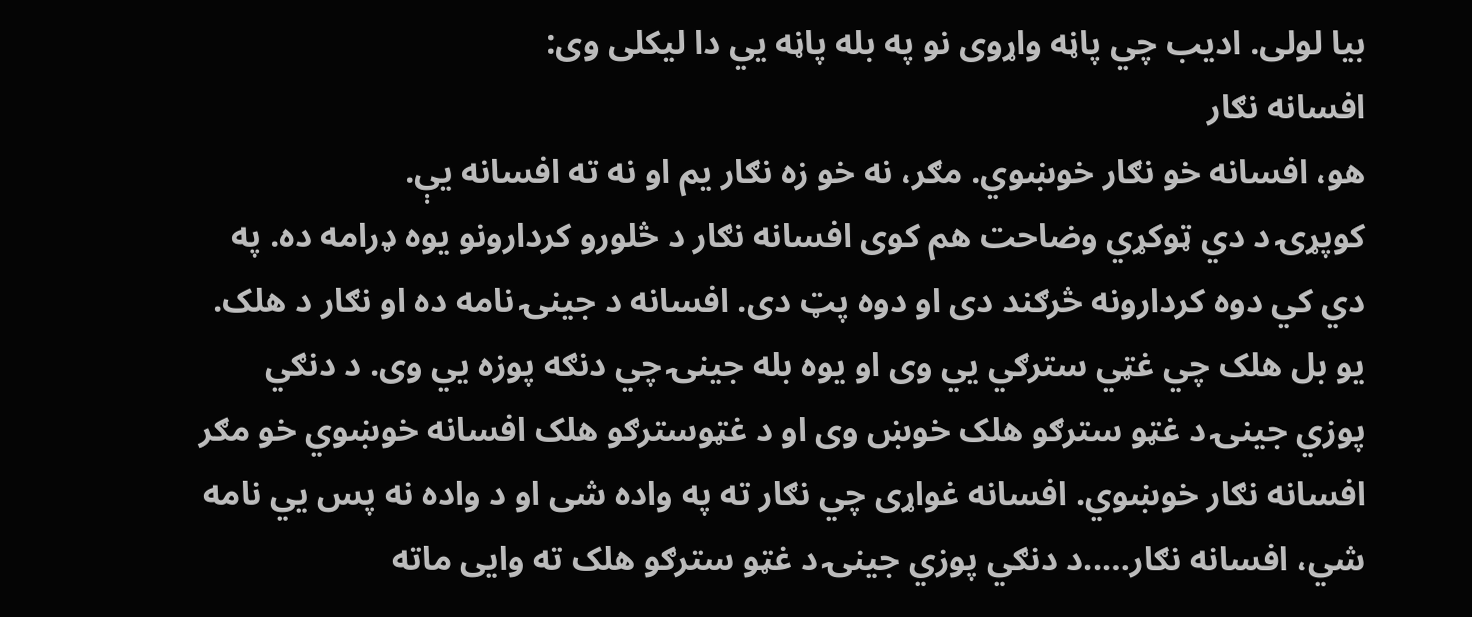بیا لولی. ادیب چي پاڼه واړوی نو په بله پاڼه يي دا لیکلی وی:
افسانه نګار
هو، افسانه خو نګار خوښوي. مګر، نه خو زه نګار یم او نه ته افسانه يې.
کوپړۍ د دي ټوکړي وضاحت هم کوی افسانه نګار د څلورو کردارونو یوه ډرامه ده. په دي کي دوه کردارونه څرګند دی او دوه پټ دی. افسانه د جينۍ نامه ده او نګار د هلک. یو بل هلک چي غټي سترګي يي وی او یوه بله جينۍ چي دنګه پوزه يي وی. د دنګي پوزي جينۍ د غټو سترګو هلک خوښ وی او د غټوسترګو هلک افسانه خوښوي خو مګر افسانه نګار خوښوي. افسانه غواړی چي نګار ته په واده شی او د واده نه پس يي نامه شي، افسانه نګار…..د دنګي پوزي جينۍ د غټو سترګو هلک ته وایی ماته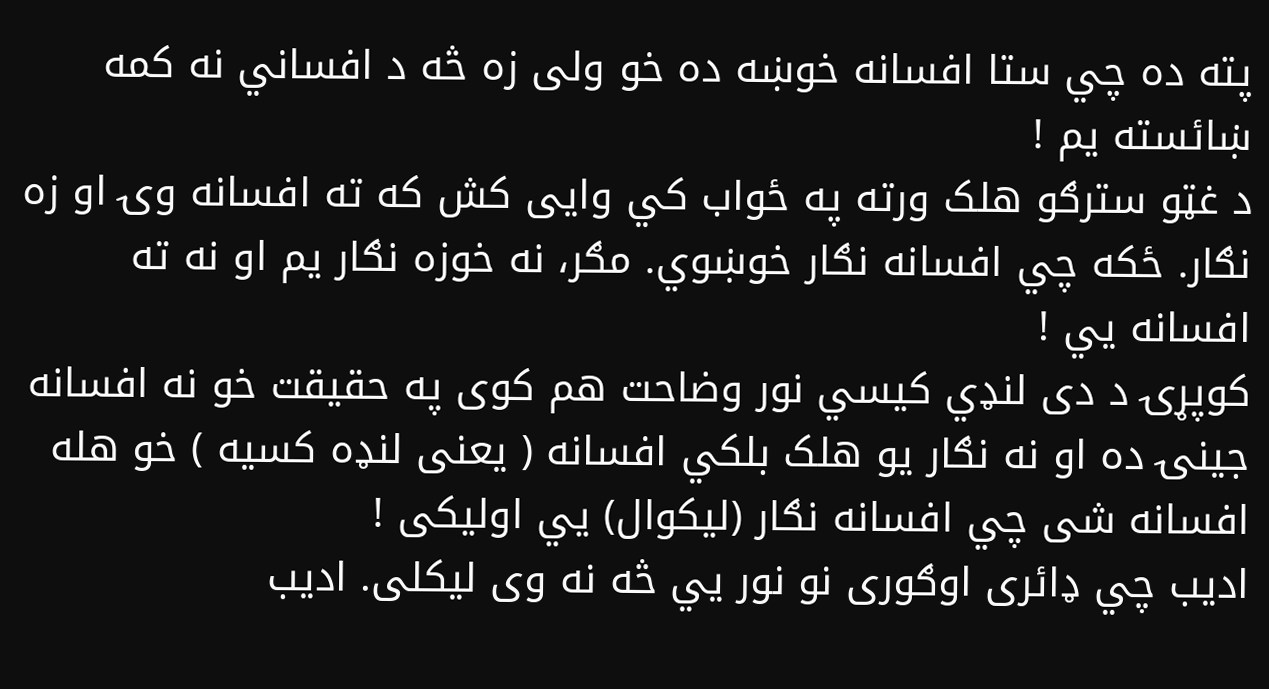پته ده چي ستا افسانه خوښه ده خو ولی زه څه د افساني نه کمه ښائسته یم !
د غټو سترګو هلک ورته په ځواب کي وایی کش که ته افسانه وۍ او زه نګار. ځکه چي افسانه نګار خوښوي. مګر، نه خوزه نګار یم او نه ته افسانه يي !
کوپړۍ د دی لنډي کیسي نور وضاحت هم کوی په حقیقت خو نه افسانه جينۍ ده او نه نګار یو هلک بلکي افسانه ( یعنی لنډه کسیه ) خو هله افسانه شی چي افسانه نګار (لیکوال) يي اولیکی !
ادیب چي ډائری اوګوری نو نور يي څه نه وی لیکلی. ادیب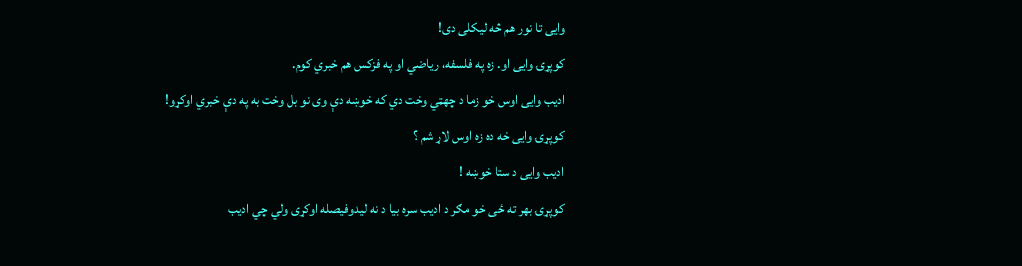وایی تا نور هم څه لیکلی دی!
کوپړۍ وایی او. زه په فلسفه، ریاضي او په فزکس هم خبري کوم.
ادیب وایی اوس خو زما د چهټي وخت دي که خوښه دې وی نو بل وخت به په دې خبري اوکړو!
کوپړۍ وایی خه ده زه اوس لاړ شم ؟
ادیب وایی د ستا خوښه !
کوپړۍ بهر ته ځی خو مګر د ادیب سره بیا د نه لیدوفيصله اوکړی ولي چي ادیب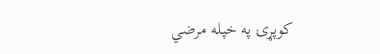کوپړۍ په خپله مرضي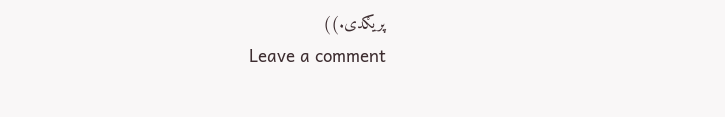پريګدی.))
Leave a comment